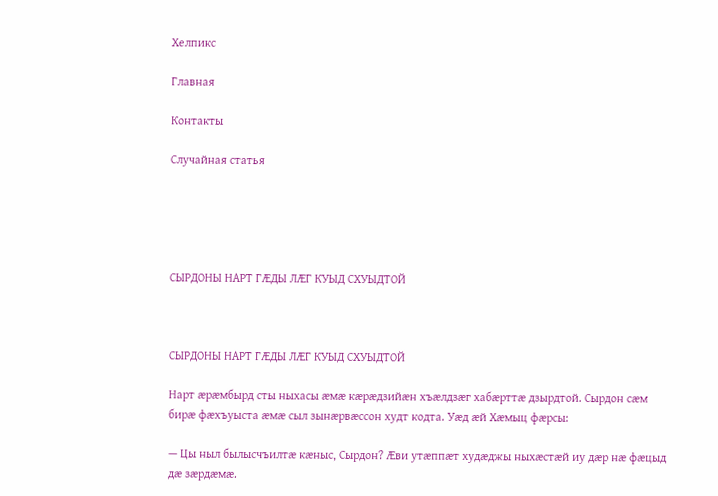Хелпикс

Главная

Контакты

Случайная статья





СЫРДОНЫ НАРТ ГÆДЫ ЛÆГ КУЫД СХУЫДТОЙ



СЫРДОНЫ НАРТ ГÆДЫ ЛÆГ КУЫД СХУЫДТОЙ

Нарт æрæмбырд сты ныхасы æмæ кæрæдзийæн хъæлдзæг хабæрттæ дзырдтой. Сырдон сæм бирæ фæхъуыста æмæ сыл зынæрвæссон худт кодта. Уæд æй Хæмыц фæрсы:

— Цы ныл былысчъилтæ кæныс, Сырдон? Æви утæппæт худæджы ныхæстæй иу дæр нæ фæцыд дæ зæрдæмæ.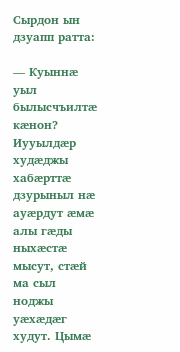Сырдон ын дзуапп ратта:

— Куыннæ уыл былысчъилтæ кæнон? Иууылдæр худæджы хабæрттæ дзурыныл нæ ауæрдут æмæ алы гæды ныхæстæ мысут, стæй ма сыл ноджы уæхæдæг худут. Цымæ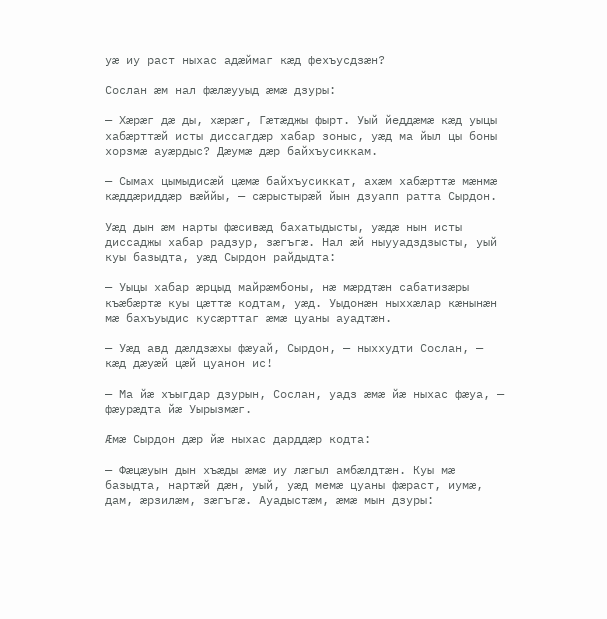уæ иу раст ныхас адæймаг кæд фехъусдзæн?

Сослан æм нал фæлæууыд æмæ дзуры:

— Хæрæг дæ ды, хæрæг, Гæтæджы фырт. Уый йеддæмæ кæд уыцы хабæрттæй исты диссагдæр хабар зоныс, уæд ма йыл цы боны хорзмæ ауæрдыс? Дæумæ дæр байхъусиккам.

— Сымах цымыдисæй цæмæ байхъусиккат, ахæм хабæрттæ мæнмæ кæддæриддæр вæййы, — сæрыстырæй йын дзуапп ратта Сырдон.

Уæд дын æм нарты фæсивæд бахатыдысты, уæдæ нын исты диссаджы хабар радзур, зæгъгæ. Нал æй ныууадздзысты, уый куы базыдта, уæд Сырдон райдыдта:

— Уыцы хабар æрцыд майрæмбоны, нæ мæрдтæн сабатизæры къæбæртæ куы цæттæ кодтам, уæд. Уыдонæн ныххæлар кæнынæн мæ бахъуыдис кусæрттаг æмæ цуаны ауадтæн.

— Уæд авд дæлдзæхы фæуай, Сырдон, — ныххудти Сослан, — кæд дæуæй цæй цуанон ис!

— Ма йæ хъыгдар дзурын, Сослан, уадз æмæ йæ ныхас фæуа, — фæурæдта йæ Уырызмæг.

Æмæ Сырдон дæр йæ ныхас дарддæр кодта:

— Фæцæуын дын хъæды æмæ иу лæгыл амбæлдтæн. Куы мæ базыдта, нартæй дæн, уый, уæд мемæ цуаны фæраст, иумæ, дам, æрзилæм, зæгъгæ. Ауадыстæм, æмæ мын дзуры: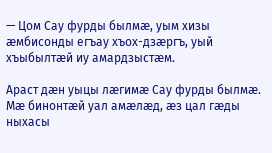— Цом Сау фурды былмæ, уым хизы æмбисонды егъау хъох-дзæргъ, уый хъыбылтæй иу амардзыстæм.

Араст дæн уыцы лæгимæ Сау фурды былмæ. Мæ бинонтæй уал амæлæд, æз цал гæды ныхасы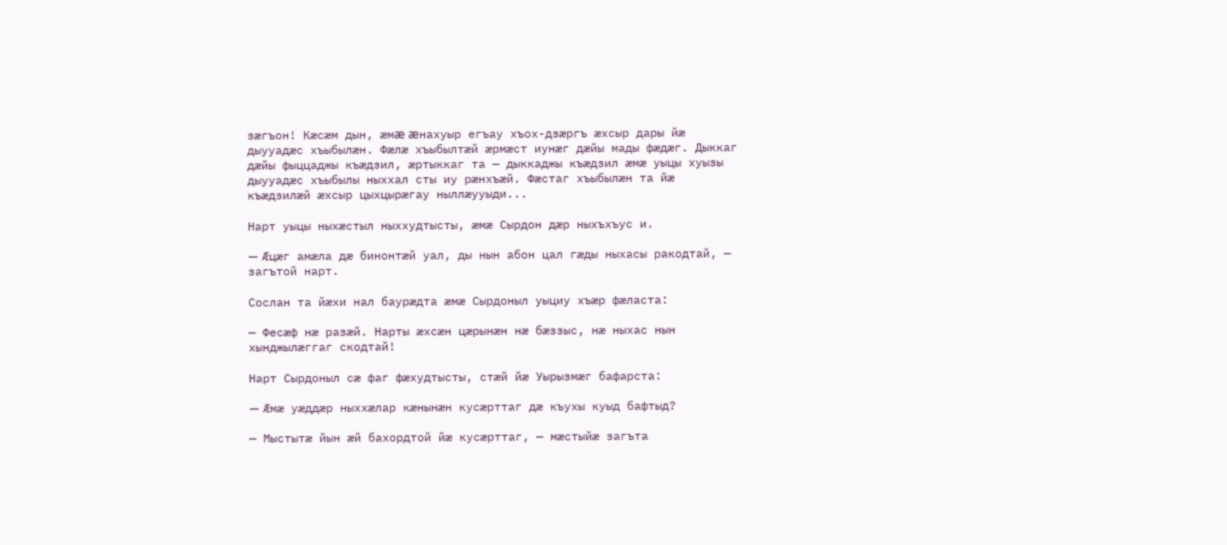зæгъон! Кæсæм дын, æмæ æнахуыр егъау хъох-дзæргъ æхсыр дары йæ дыууадæс хъыбылæн. Фæлæ хъыбылтæй æрмæст иунæг дæйы мады фæдæг. Дыккаг дæйы фыццаджы къæдзил, æртыккаг та — дыккаджы къæдзил æмæ уыцы хуызы дыууадæс хъыбылы ныххал сты иу рæнхъæй. Фæстаг хъыбылæн та йæ къæдзилæй æхсыр цыхцырæгау ныллæууыди...

Нарт уыцы ныхæстыл ныххудтысты, æмæ Сырдон дæр ныхъхъус и.

— Æцæг амæла дæ бинонтæй уал, ды нын абон цал гæды ныхасы ракодтай, — загътой нарт.

Сослан та йæхи нал баурæдта æмæ Сырдоныл уыциу хъæр фæласта:

— Фесæф нæ разæй. Нарты æхсæн цæрынæн нæ бæззыс, нæ ныхас нын хынджылæггаг скодтай!

Нарт Сырдоныл сæ фаг фæхудтысты, стæй йæ Уырызмæг бафарста:

— Æмæ уæддæр ныххæлар кæнынæн кусæрттаг дæ къухы куыд бафтыд?

— Мыстытæ йын æй бахордтой йæ кусæрттаг, — мæстыйæ загъта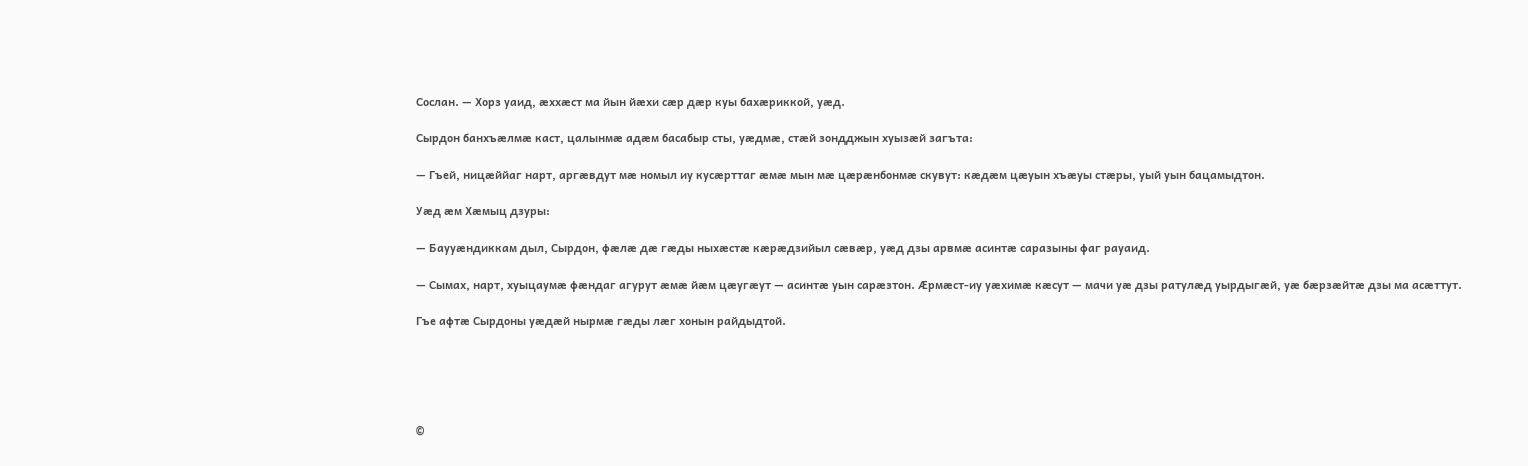Сослан. — Хорз уаид, æххæст ма йын йæхи сæр дæр куы бахæриккой, уæд.

Сырдон банхъæлмæ каст, цалынмæ адæм басабыр сты, уæдмæ, стæй зондджын хуызæй загъта:

— Гъей, ницæййаг нарт, аргæвдут мæ номыл иу кусæрттаг æмæ мын мæ цæрæнбонмæ скувут: кæдæм цæуын хъæуы стæры, уый уын бацамыдтон.

Уæд æм Хæмыц дзуры:

— Баууæндиккам дыл, Сырдон, фæлæ дæ гæды ныхæстæ кæрæдзийыл сæвæр, уæд дзы арвмæ асинтæ саразыны фаг рауаид.

— Сымах, нарт, хуыцаумæ фæндаг агурут æмæ йæм цæугæут — асинтæ уын сарæзтон. Æрмæст-иу уæхимæ кæсут — мачи уæ дзы ратулæд уырдыгæй, уæ бæрзæйтæ дзы ма асæттут.

Гъе афтæ Сырдоны уæдæй нырмæ гæды лæг хонын райдыдтой.





©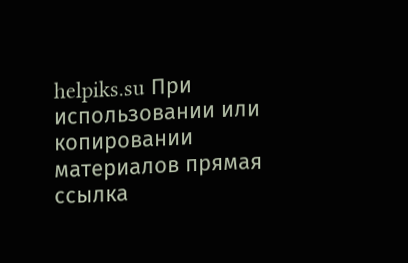helpiks.su При использовании или копировании материалов прямая ссылка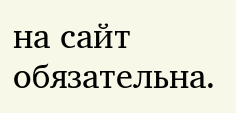на сайт обязательна.